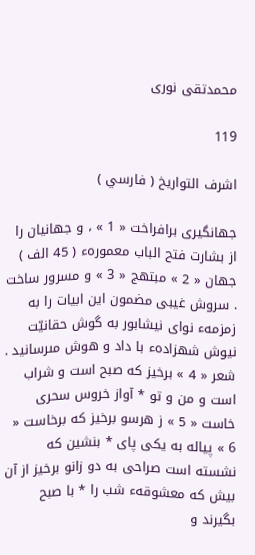محمدتقى نورى

119

اشرف التواريخ ( فارسي )

جهانگيرى برافراخت « 1 » ، و جهانيان را از بشارت فتح الباب معمورهء ( 45 الف ) جهان « 2 » مبتهج « 3 » و مسرور ساخت . سروش غيبى مضمون اين ابيات را به زمزمهء نواى نيشابور به گوش حقانيّت نيوش شهزادهء با داد و هوش مىرسانيد . شعر « 4 » برخيز كه صبح است و شراب است و من و تو * آواز خروس سحرى خاست « 5 » ز هرسو برخيز كه برخاست « 6 » پياله به يكى پاى * بنشين كه نشسته است صراحى به دو زانو برخيز از آن بيش كه معشوقهء شب را * با صبح بگيرند و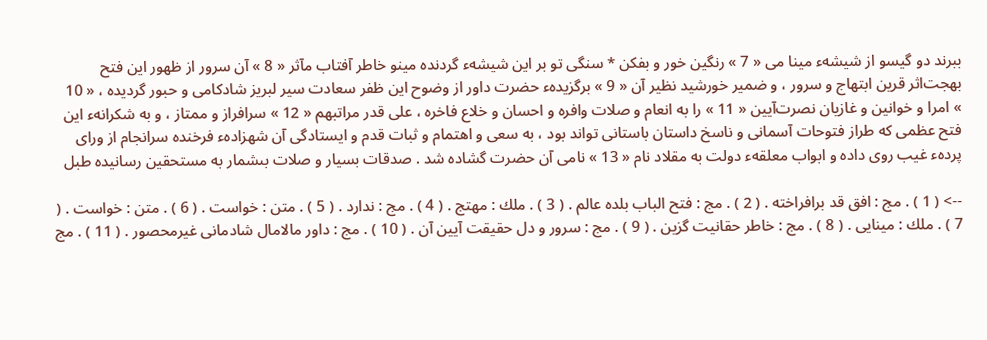ببرند دو گيسو از شيشهء مينا مى « 7 » رنگين خور و بفكن * سنگى تو بر اين شيشهء گردنده مينو خاطر آفتاب مآثر « 8 » آن سرور از ظهور اين فتح بهجت‌اثر قرين ابتهاج و سرور ، و ضمير خورشيد نظير آن « 9 » برگزيدهء حضرت داور از وضوح اين ظفر سعادت سير لبريز شادكامى و حبور گرديده ، « 10 » امرا و خوانين و غازيان نصرت‌آيين « 11 » را به انعام و صلات وافره و احسان و خلاع فاخره ، على قدر مراتبهم « 12 » سرافراز و ممتاز ، و به شكرانهء اين فتح عظمى كه طراز فتوحات آسمانى و ناسخ داستان باستانى تواند بود ، به سعى و اهتمام و ثبات قدم و ايستادگى آن شهزادهء فرخنده سرانجام از وراى پردهء غيب روى داده و ابواب معلقهء دولت به مقلاد نام « 13 » نامى آن حضرت گشاده شد . صدقات بسيار و صلات بىشمار به مستحقين رسانيده طبل

--> ( 1 ) . مج : افق قد برافراخته . ( 2 ) . مج : فتح الباب بلده عالم . ( 3 ) . ملك : مهتج . ( 4 ) . مج : ندارد . ( 5 ) . متن : خواست . ( 6 ) . متن : خواست . ( 7 ) . ملك : مينايى . ( 8 ) . مج : خاطر حقانيت گزين . ( 9 ) . مج : سرور و دل حقيقت آيين آن . ( 10 ) . مج : داور مالامال شادمانى غيرمحصور . ( 11 ) . مج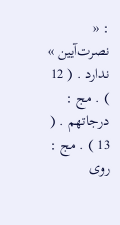: « نصرت‌آيين » ندارد . ( 12 ) . مج : درجاتهم . ( 13 ) . مج : روى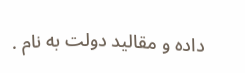داده و مقاليد دولت به نام .